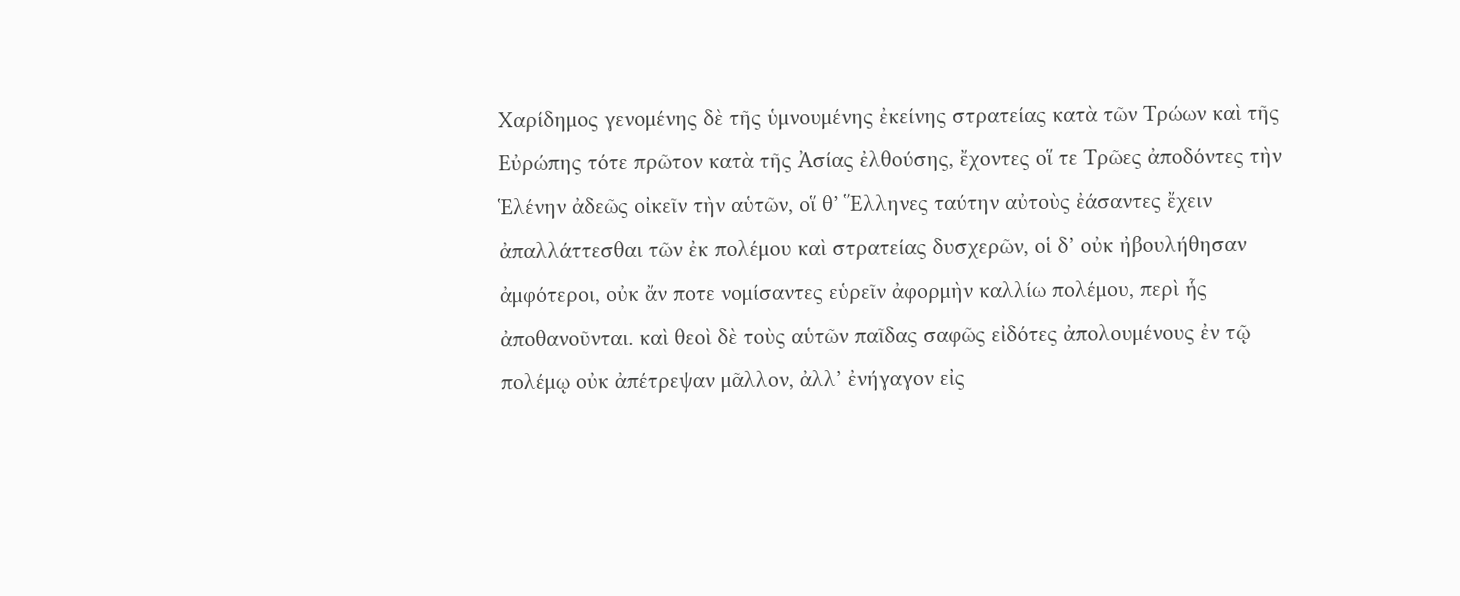Χαρίδημος γενομένης δὲ τῆς ὑμνουμένης ἐκείνης στρατείας κατὰ τῶν Τρώων καὶ τῆς Εὐρώπης τότε πρῶτον κατὰ τῆς Ἀσίας ἐλθούσης, ἔχοντες οἵ τε Τρῶες ἀποδόντες τὴν Ἑλένην ἀδεῶς οἰκεῖν τὴν αὑτῶν, οἵ θ’ Ἕλληνες ταύτην αὐτοὺς ἐάσαντες ἔχειν ἀπαλλάττεσθαι τῶν ἐκ πολέμου καὶ στρατείας δυσχερῶν, οἱ δ’ οὐκ ἠβουλήθησαν ἀμφότεροι, οὐκ ἄν ποτε νομίσαντες εὑρεῖν ἀφορμὴν καλλίω πολέμου, περὶ ἧς ἀποθανοῦνται. καὶ θεοὶ δὲ τοὺς αὑτῶν παῖδας σαφῶς εἰδότες ἀπολουμένους ἐν τῷ πολέμῳ οὐκ ἀπέτρεψαν μᾶλλον, ἀλλ’ ἐνήγαγον εἰς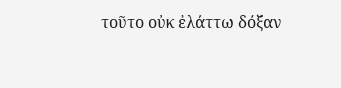τοῦτο οὐκ ἐλάττω δόξαν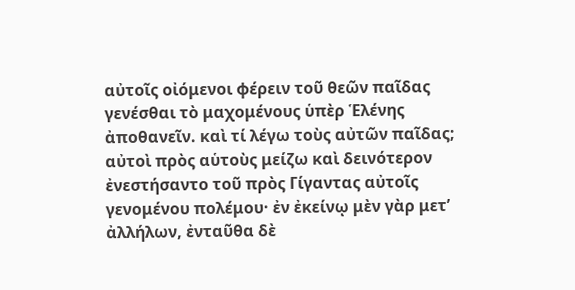αὐτοῖς οἰόμενοι φέρειν τοῦ θεῶν παῖδας γενέσθαι τὸ μαχομένους ὑπὲρ Ἑλένης ἀποθανεῖν. καὶ τί λέγω τοὺς αὐτῶν παῖδας; αὐτοὶ πρὸς αὑτοὺς μείζω καὶ δεινότερον ἐνεστήσαντο τοῦ πρὸς Γίγαντας αὐτοῖς γενομένου πολέμου· ἐν ἐκείνῳ μὲν γὰρ μετ’ ἀλλήλων, ἐνταῦθα δὲ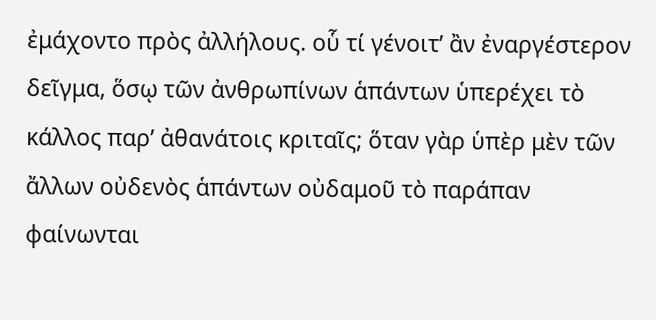ἐμάχοντο πρὸς ἀλλήλους. οὗ τί γένοιτ’ ἂν ἐναργέστερον δεῖγμα, ὅσῳ τῶν ἀνθρωπίνων ἁπάντων ὑπερέχει τὸ κάλλος παρ’ ἀθανάτοις κριταῖς; ὅταν γὰρ ὑπὲρ μὲν τῶν ἄλλων οὐδενὸς ἁπάντων οὐδαμοῦ τὸ παράπαν φαίνωνται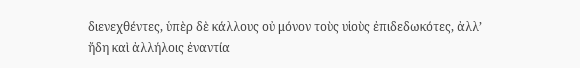διενεχθέντες, ὑπὲρ δὲ κάλλους οὐ μόνον τοὺς υἱοὺς ἐπιδεδωκότες, ἀλλ’ ἤδη καὶ ἀλλήλοις ἐναντία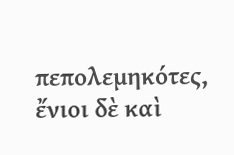πεπολεμηκότες, ἔνιοι δὲ καὶ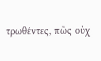τρωθέντες, πῶς οὐχ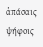ἁπάσαις ψήφοις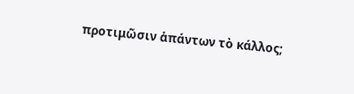προτιμῶσιν ἁπάντων τὸ κάλλος;